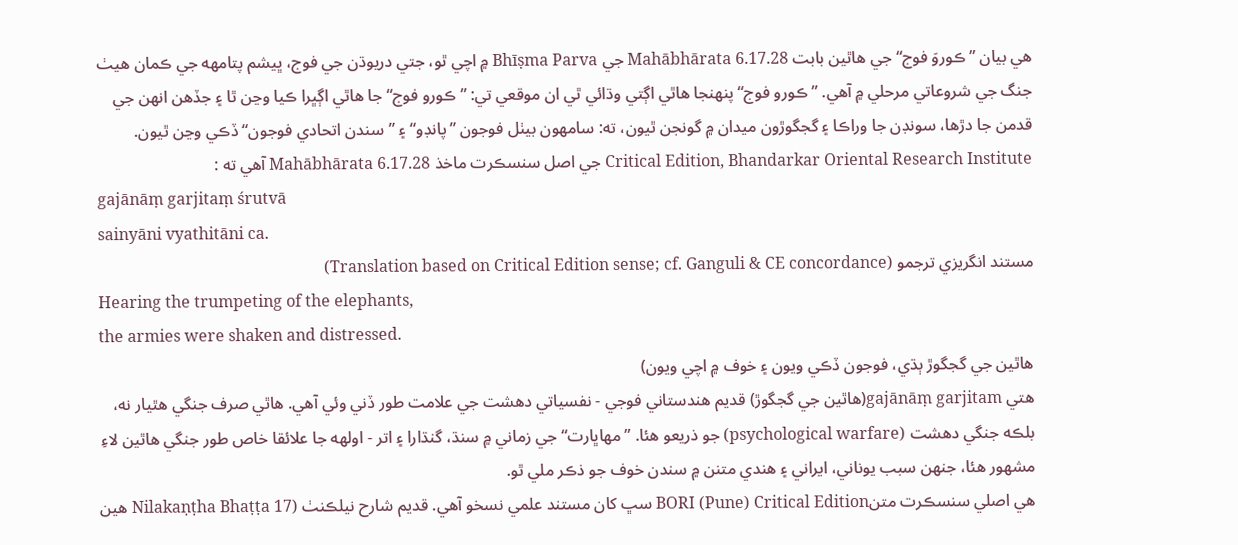هي بيان ”ڪوروَ فوج“ جي هاٿين بابت Mahābhārata 6.17.28 جي Bhīṣma Parva ۾ اچي ٿو، جتي دريوڌن جي فوج، ڀيشم پتامهه جي ڪمان هيٺ جنگ جي شروعاتي مرحلي ۾ آهي. ”ڪورو فوج“ پنهنجا هاٿي اڳتي وڌائي ٿي ان موقعي تي: ”ڪورو فوج“ جا هاٿي اڳڀرا ڪيا وڃن ٿا ۽ جڏهن انهن جي قدمن جا دڙها، سونڊن جا وراڪا ۽ گجگوڙون ميدان ۾ گونجن ٿيون، ته: سامهون بيٺل فوجون ”پانڊو“ ۽ ”سندن اتحادي فوجون“ ڏڪي وڃن ٿيون. Critical Edition, Bhandarkar Oriental Research Institute جي اصل سنسڪرت ماخذ Mahābhārata 6.17.28 آهي ته :
gajānāṃ garjitaṃ śrutvā
sainyāni vyathitāni ca.
مستند انگريزي ترجمو (Translation based on Critical Edition sense; cf. Ganguli & CE concordance)
Hearing the trumpeting of the elephants,
the armies were shaken and distressed.
هاٿين جي گجگوڙ ٻڌي، فوجون ڏڪي ويون ۽ خوف ۾ اچي ويون)
هتي gajānāṃ garjitam(هاٿين جي گجگوڙ) قديم هندستاني فوجي - نفسياتي دهشت جي علامت طور ڏني وئي آهي. هاٿي صرف جنگي هٿيار نه، بلڪه جنگي دهشت (psychological warfare) جو ذريعو هئا. ”مهاڀارت“ جي زماني ۾ سنڌ، گنڌارا ۽ اتر - اولهه جا علائقا خاص طور جنگي هاٿين لاءِ مشهور هئا، جنهن سبب يوناني، ايراني ۽ هندي متنن ۾ سندن خوف جو ذڪر ملي ٿو.
هي اصلي سنسڪرت متنBORI (Pune) Critical Edition سڀ کان مستند علمي نسخو آهي. قديم شارح نيلڪنٺ (Nilakaṇṭha Bhaṭṭa 17 هين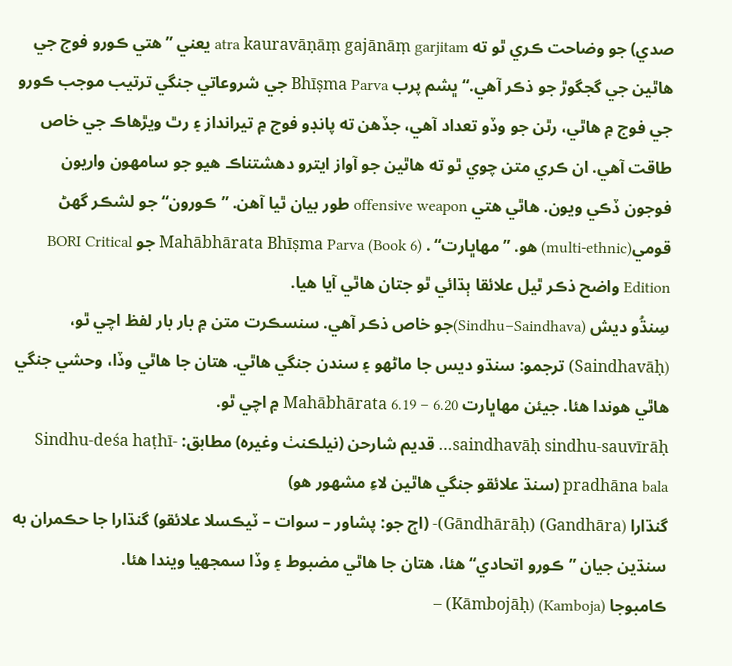صدي) جو وضاحت ڪري ٿو ته atra kauravāṇāṃ gajānāṃ garjitam يعني ”هتي ڪورو فوج جي هاٿين جي گجگوڙ جو ذڪر آهي.“ ڀشم پرب Bhīṣma Parva جي شروعاتي جنگي ترتيب موجب ڪورو جي فوج ۾ هاٿي، رٿن جو وڏو تعداد آهي، جڏهن ته پانڊو فوج ۾ تيرانداز ۽ رٿ ويڙهاڪ جي خاص طاقت آهي. ان ڪري متن چوي ٿو ته هاٿين جو آواز ايترو دهشتناڪ هيو جو سامهون واريون فوجون ڏڪي ويون. هاٿي هتي offensive weapon طور بيان ٿيا آهن. ”ڪورون“ جو لشڪر گهڻ قومي(multi-ethnic) هو. ”مهاڀارت“ . Mahābhārata Bhīṣma Parva (Book 6) جو BORI Critical Edition واضح ذڪر ٿيل علائقا ٻڌائي ٿو جتان هاٿي آيا هيا.
سِنڌُو ديش (Sindhu–Saindhava)جو خاص ذڪر آهي. سنسڪرت متن ۾ بار بار لفظ اچي ٿو، (Saindhavāḥ) ترجمو: سنڌو ديس جا ماڻهو ۽ سندن جنگي هاٿي. هتان جا هاٿي وڏا، وحشي جنگي هاٿي هوندا هئا. جيئن مهاڀارت Mahābhārata 6.19 – 6.20 ۾ اچي ٿو.
saindhavāḥ sindhu-sauvīrāḥ… قديم شارحن (نيلڪنٺ وغيره) مطابق: Sindhu-deśa haṭhī-pradhāna bala (سنڌ علائقو جنگي هاٿين لاءِ مشهور هو)
گنڌارا (Gandhāra) (Gāndhārāḥ)- (اڄ جو: پشاور – سوات – ٽيڪسلا علائقو) گنڌارا جا حڪمران به سنڌين جيان ”ڪورو اتحادي“ هئا، هتان جا هاٿي مضبوط ۽ وڏا سمجهيا ويندا هئا.
ڪامبوجا (Kamboja) (Kāmbojāḥ) –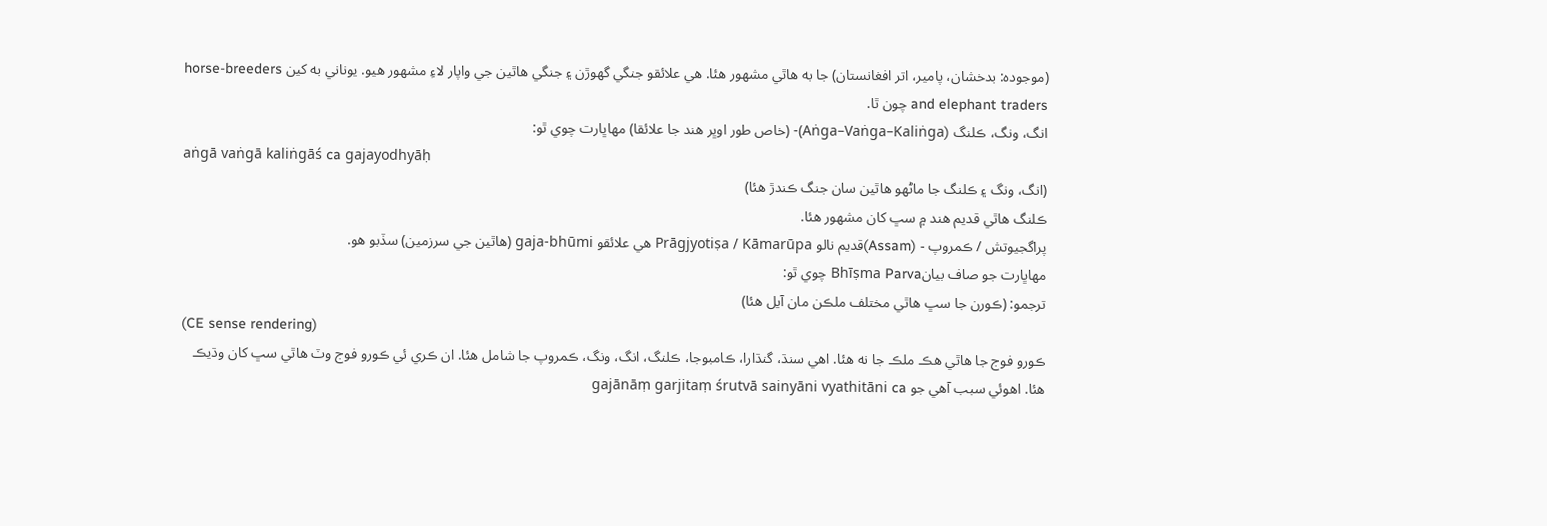(موجوده: بدخشان، پامير، اتر افغانستان) جا به هاٿي مشهور هئا. هي علائقو جنگي گھوڙن ۽ جنگي هاٿين جي واپار لاءِ مشهور هيو. يوناني به کين horse-breeders and elephant traders چون ٿا.
انگ، ونگ، ڪلنگ (Aṅga–Vaṅga–Kaliṅga)- (خاص طور اوڀر هند جا علائقا) مهاڀارت چوي ٿو:
aṅgā vaṅgā kaliṅgāś ca gajayodhyāḥ
(انگ، ونگ ۽ ڪلنگ جا ماڻهو هاٿين سان جنگ ڪندڙ هئا)
ڪلنگ هاٿي قديم هند ۾ سڀ کان مشهور هئا.
پراگجيوتش / ڪمروپ - (Assam)قديم نالو Prāgjyotiṣa / Kāmarūpa هي علائقو gaja-bhūmi (هاٿين جي سرزمين) سڏبو هو.
مهاڀارت جو صاف بيانBhīṣma Parva چوي ٿو:
ترجمو: (ڪورن جا سڀ هاٿي مختلف ملڪن مان آيل هئا)
(CE sense rendering)
ڪورو فوج جا هاٿي هڪ ملڪ جا نه هئا. اهي سنڌ، گنڌارا، ڪامبوجا، ڪلنگ، انگ، ونگ، ڪمروپ جا شامل هئا. ان ڪري ئي ڪورو فوج وٽ هاٿي سڀ کان وڌيڪ هئا. اهوئي سبب آهي جو gajānāṃ garjitaṃ śrutvā sainyāni vyathitāni ca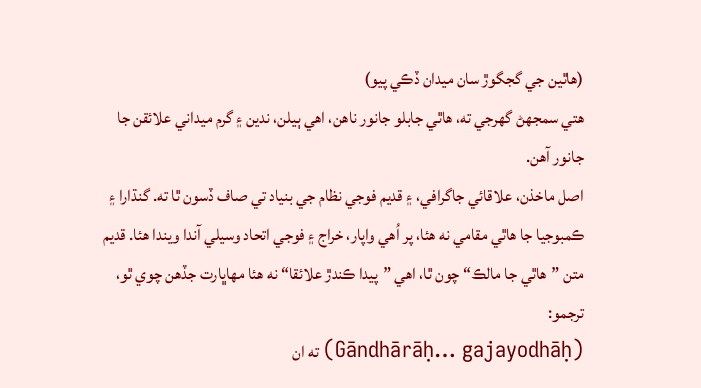(هاٿين جي گجگوڙ سان ميدان ڏڪي پيو)
هتي سمجهڻ گهرجي ته، هاٿي جابلو جانور ناهن، اهي ٻيلن، ندين ۽ گرم ميداني علائقن جا جانور آهن.
اصل ماخذن، علاقائي جاگرافي، ۽ قديم فوجي نظام جي بنياد تي صاف ڏسون ٿا ته. گنڌارا ۽ ڪمبوجيا جا هاٿي مقامي نه هئا، پر اُهي واپار، خراج ۽ فوجي اتحاد وسيلي آندا ويندا هئا. قديم متن ”هاٿي جا مالڪ“ چون ٿا، اهي ”پيدا ڪندڙ علائقا“ نه هئا مهاڀارت جڏهن چوي ٿو، ترجمو:
(Gāndhārāḥ… gajayodhāḥ) ته ان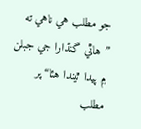جو مطلب هي ناهي ته ”هاٿي گنڌارا جي جبلن ۾ پيدا ٿيندا هئا“ پر مطلب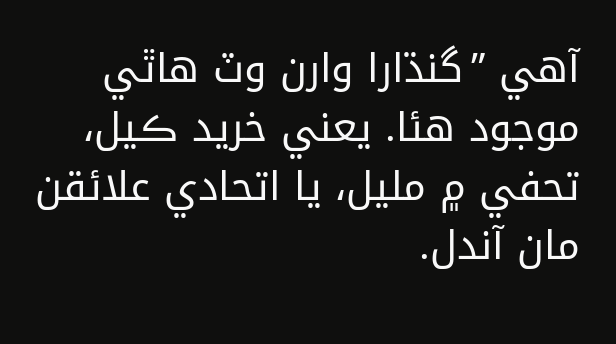آهي ”گنڌارا وارن وٽ هاٿي موجود هئا. يعني خريد ڪيل، تحفي ۾ مليل، يا اتحادي علائقن مان آندل.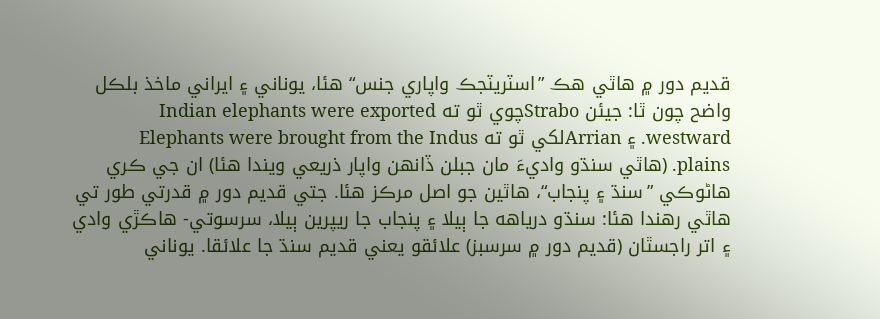قديم دور ۾ هاٿي هڪ ”اسٽريٽجڪ واپاري جنس“ هئا، يوناني ۽ ايراني ماخذ بلڪل واضح چون ٿا: جيئن Straboچوي ٿو ته Indian elephants were exported westward. ۽ Arrianلکي ٿو ته Elephants were brought from the Indus plains. (هاٿي سنڌو واديءَ مان جبلن ڏانهن واپار ذريعي ويندا هئا) ان جي ڪري هاڻوڪي ”سنڌ ۽ پنجاب“، هاٿين جو اصل مرڪز هئا. جتي قديم دور ۾ قدرتي طور تي هاٿي رهندا هئا: سنڌو درياهه جا ٻيلا ۽ پنجاب جا ريپرين ٻيلا، سرسوتي- هاڪڙي وادي ۽ اتر راجسٿان (قديم دور ۾ سرسبز) علائقو يعني قديم سنڌ جا علائقا. يوناني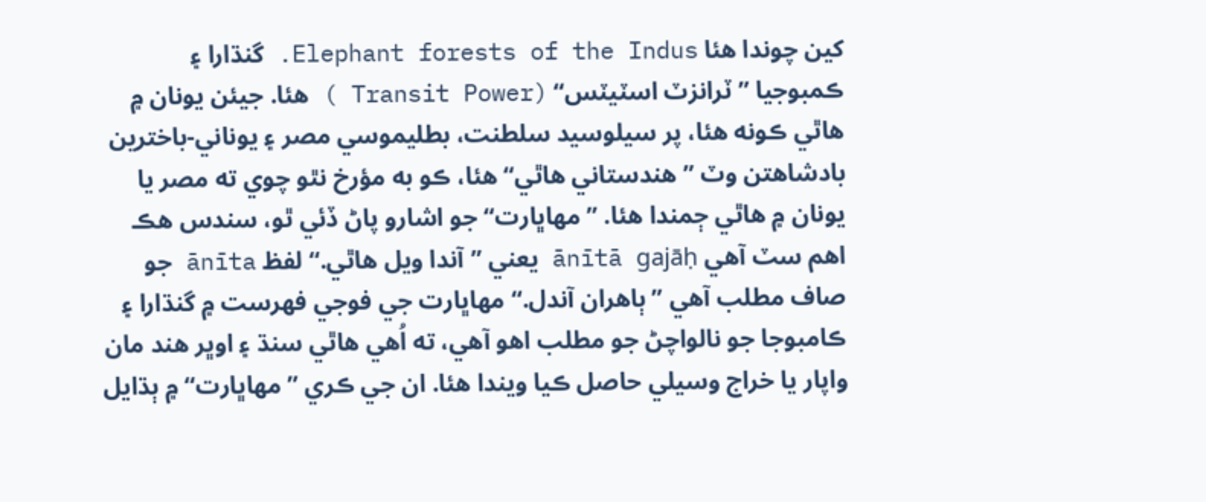کين چوندا هئا Elephant forests of the Indus. گنڌارا ۽ ڪمبوجيا ”ٽرانزٽ اسٽيٽس“ (Transit Power ) هئا. جيئن يونان ۾ هاٿي ڪونه هئا، پر سيلوسيد سلطنت، بطليموسي مصر ۽ يوناني-باخترين بادشاهتن وٽ ”هندستاني هاٿي“ هئا، ڪو به مؤرخ نٿو چوي ته مصر يا يونان ۾ هاٿي ڄمندا هئا. ”مهاڀارت“ جو اشارو پاڻ ڏئي ٿو، سندس هڪ اهم سٽ آهي ānītā gajāḥ يعني ”آندا ويل هاٿي.“ لفظ ānīta جو صاف مطلب آهي ”ٻاهران آندل.“ مهاڀارت جي فوجي فهرست ۾ گنڌارا ۽ ڪامبوجا جو نالواچڻ جو مطلب اهو آهي، ته اُهي هاٿي سنڌ ۽ اوڀر هند مان واپار يا خراج وسيلي حاصل ڪيا ويندا هئا. ان جي ڪري ”مهاڀارت“ ۾ ٻڌايل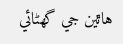هاٿين جي گهڻائي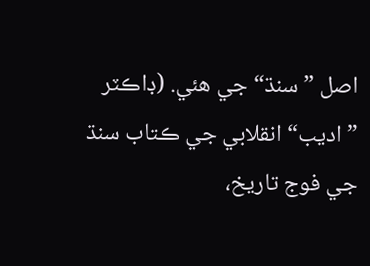اصل ”سنڌ“ جي هئي. (ڊاڪٽر ”اديب“ انقلابي جي ڪتاب سنڌ جي فوج تاريخ،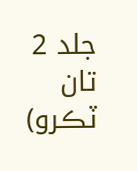جلد 2 تان ٽڪرو)